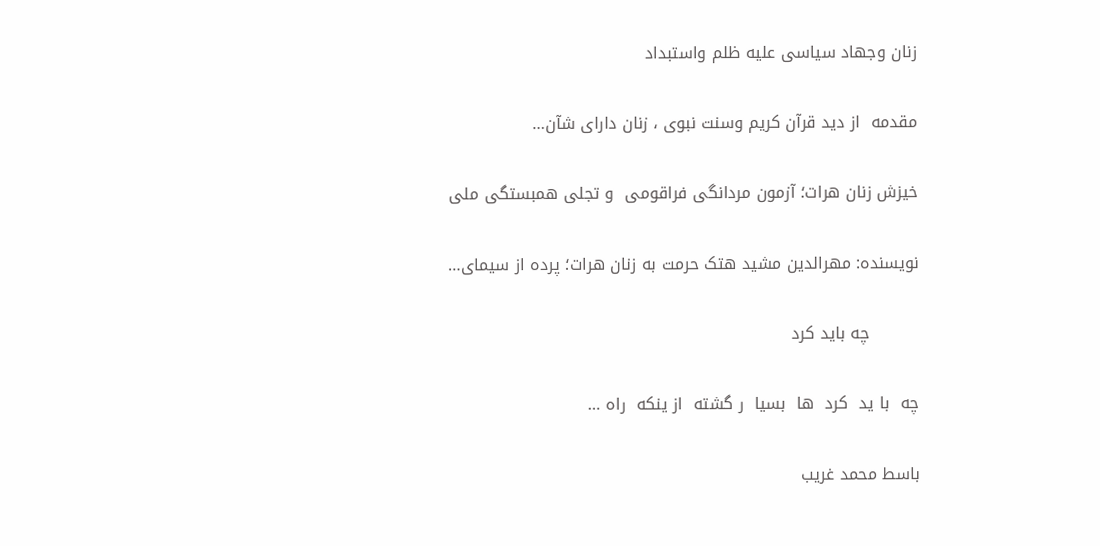زنان وجهاد سیاسی علیه ظلم واستبداد

مقدمه  از دید قرآن کریم وسنت نبوی ، زنان دارای شآن…

خیزش زنان هرات؛ آزمون مردانگی فراقومی  و تجلی همبستگی ملی

نویسنده: مهرالدین مشید هتک حرمت به زنان هرات؛ پرده از سیمای…

         چه باید کرد

چه  با ید  کرد  ها  بسیا  ر گشته  از ینکه  راه …

باسط محمد غریب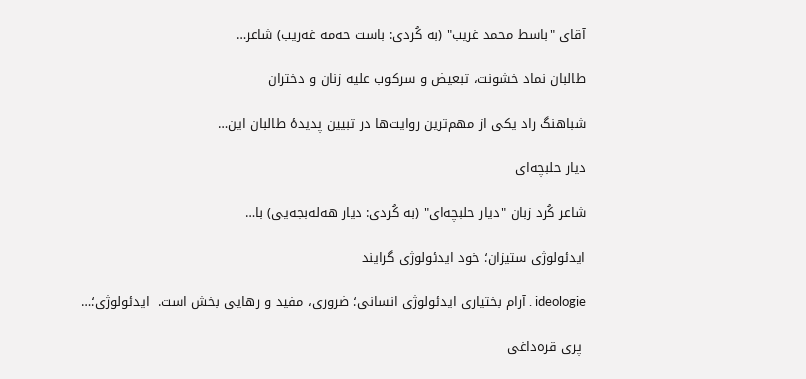آقای "باسط محمد غریب" (به کُردی: باست حەمە غەریب) شاعر…

طالبان نماد خشونت، تبعیض و سرکوب علیه زنان و دختران

شباهنگ راد یکی از مهم‌ترین روایت‌ها در تبیین پدیدهٔ طالبان این…

دیار حلبچه‌ای

شاعر کُرد زبان "دیار حلبچه‌ای" (به کُردی: دیار هه‌له‌بجه‌یی) با…

ایدئولوژی ستیزان؛ خود ایدئولوژی گرایند

ideologie . آرام بختیاری ایدئولوژی انسانی؛ ضروری، مفید و رهایی بخش است.  ایدئولوژی؛…

 پری قره‌داغی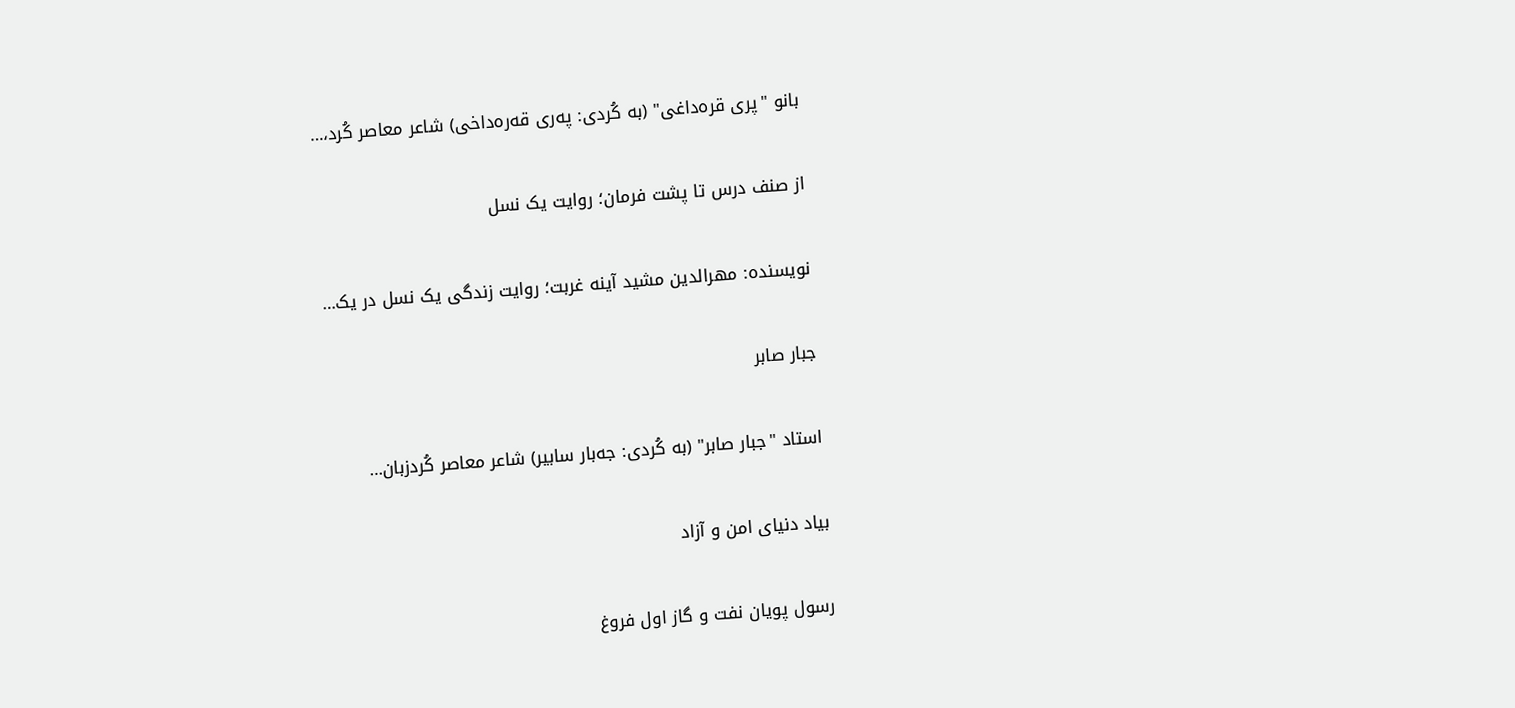بانو "پری قره‌داغی" (به کُردی: پەری قەرەداخی) شاعر معاصر کُرد،…

از صنف درس تا پشت فرمان؛ روایت یک نسل

نویسنده: مهرالدین مشید آینه غربت؛ روایت زندگی یک نسل در یک…

جبار صابر

استاد "جبار صابر" (به کُردی: جەبار سابیر) شاعر معاصر کُردزبان…

بیاد دنیای امن و آزاد

رسول پویان نفت و گاز اول فروغ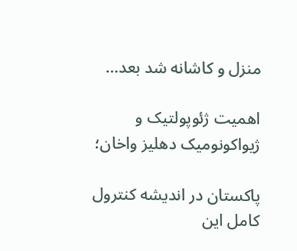منزل و کاشانه شد بعد…

اهمیت ژئوپولتیک و ژیواکونومیک دهلیز واخان؛

پاکستان در اندیشه کنترول کامل این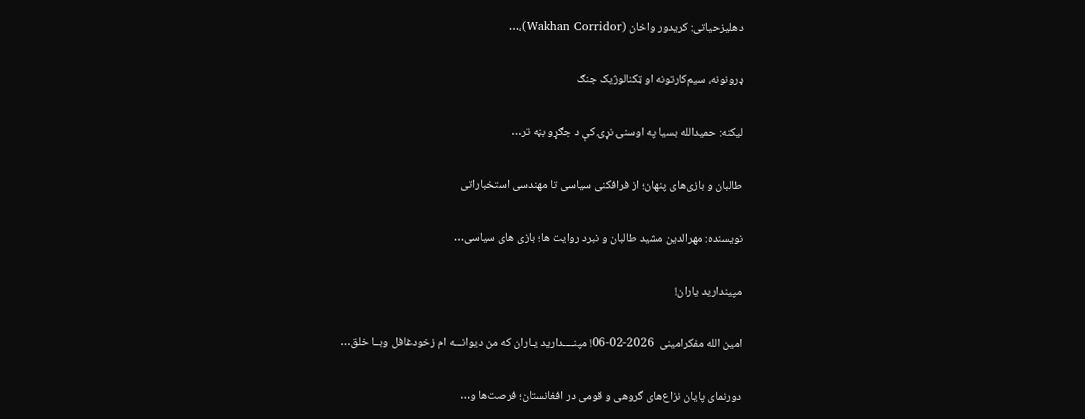دهلیزحیاتی: کریدور واخان (Wakhan Corridor)،…

ډرونونه، سیم‌کارتونه او ټکنالوژیک جنګ

ليکنه: حميدالله بسيا په اوسنۍ نړۍ کې د جګړو بڼه تر…

طالبان و بازی‌های پنهان؛ از فرافکنی سیاسی تا مهندسی استخباراتی

نویسنده: مهرالدین مشید طالبان و نبرد روایت ها؛ بازی های سیاسی…

مپیندارید یاران!

امین الله مفکرامینی  2026-02-06! مپنــــدارید یـاران که من دیوانـــه ام زخودغافل وبــا خلق…

دورنمای پایان نزاع‌های گروهی و قومی در افغانستان؛ فرصت‌ها و…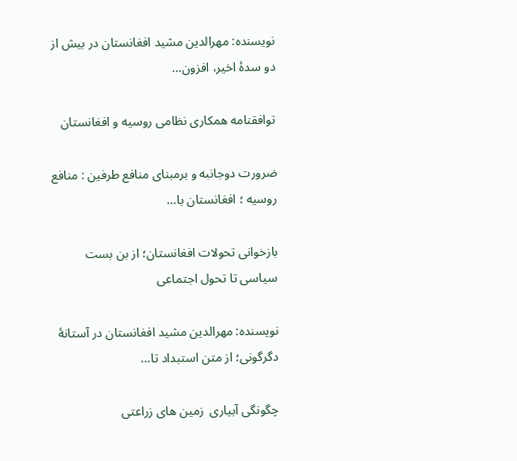نویسنده: مهرالدین مشید افغانستان در بیش از دو سدهٔ اخیر، افزون…

توافقنامه همکاری نظامی روسیه و افغانستان

ضرورت دوجانبه و برمبنای منافع طرفین : منافع روسیه ؛ افغانستان با…

بازخوانی تحولات افغانستان؛ از بن بست سیاسی تا تحول اجتماعی

نویسنده: مهرالدین مشید افغانستان در آستانهٔ دگرگونی؛ از متن استبداد تا…

چگونگی آبیاری  زمین های زراعتی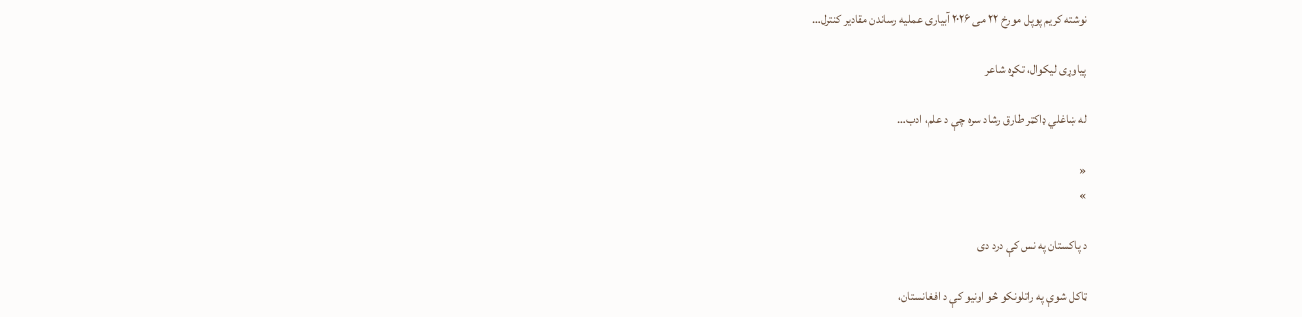نوشته کریم پوپل مورخ ۲۲ می ۲۰۲۶ آبیاری عملیه رساندن مقادیر کنترل…

پیاوړی لیکوال، تکړه شاعر

له ښاغلي ډاکټر طارق رشاد سره چې د علم، ادب…

«
»

د پاکستان په نس کې درد دی

ټاکل شوې په راتلونکو څو اونیو کې د افغانستان،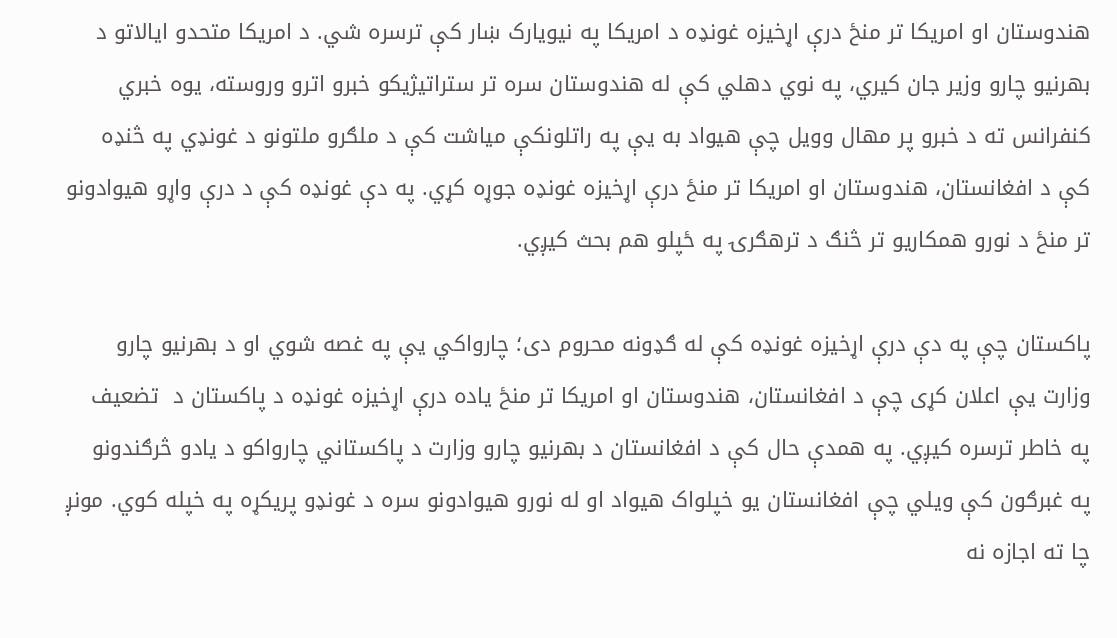هندوستان او امریکا تر منځ درې اړخيزه غونډه د امریکا په نيويارک ښار کې ترسره شي. د امریکا متحدو ایالاتو د بهرنیو چارو وزیر جان کیري، په نوي دهلي کې له هندوستان سره تر ستراتیژیکو خبرو اترو وروسته، یوه خبري کنفرانس ته د خبرو پر مهال وویل چې هیواد به یې په راتلونکې میاشت کې د ملګرو ملتونو د غونډي په څنډه کې د افغانستان، هندوستان او امریکا تر منځ درې اړخیزه غونډه جوړه کړي. په دې غونډه کې د درې واړو هيوادونو تر منځ د نورو همکاريو تر څنګ د ترهګرۍ په ځپلو هم بحث کيږي.

پاکستان چې په دې درې اړخيزه غونډه کې له ګډونه محروم دی؛ چارواکي يې په غصه شوي او د بهرنيو چارو وزارت يې اعلان کړی چې د افغانستان، هندوستان او امريکا تر منځ ياده درې اړخيزه غونډه د پاکستان د  تضعيف په خاطر ترسره کيږي. په همدې حال کې د افغانستان د بهرنيو چارو وزارت د پاکستاني چارواکو د يادو څرګندونو په غبرګون کې ويلي چې افغانستان يو خپلواک هيواد او له نورو هيوادونو سره د غونډو پریکړه په خپله کوي. مونږ چا ته اجازه نه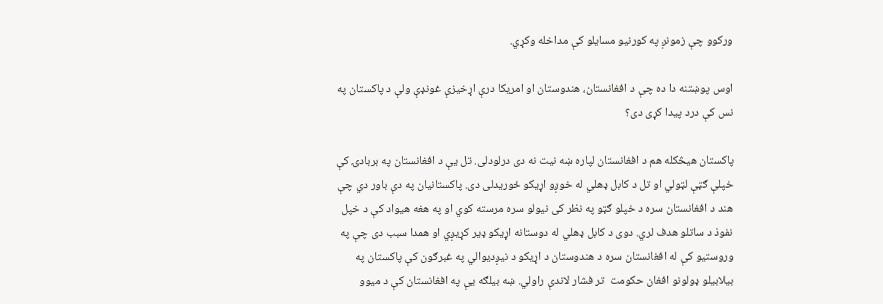ورکوو چې زمونږ په کورنيو مسايلو کې مداخله وکړي.

اوس پوښتنه دا ده چې د افغانستان، هندوستان او امريکا درې اړخيزې غونډې ولې د پاکستان په نس کې درد پيدا کړی دی؟

پاکستان هيڅکله هم د افغانستان لپاره ښه نيت نه دی درلودلی. تل يې د افغانستان په بربادۍ کې خپلې ګټې لټولي او تل د کابل ډهلي له خوږو اړيکو ځوریدلی دی. پاکستانیان په دې باور دي چې هند د افغانستان سره د خپلو ګټو په نظر کی نیولو سره مرسته کوي او په هغه هیواد کې د خپل نفوذ د ساتلو هدف لري. دوی د کابل ډهلي له دوستانه اړيکو ډیر کړيږي او همدا سبب دی چې په وروستيو کې له افغانستان سره د هندوستان د اړيکو د نيږديوالي په غبرګون کې پاکستان په بيلابيلو ډولونو افغان حکومت  تر فشار لاندې راولي. ښه بيلګه يې په افغانستان کې د ميوو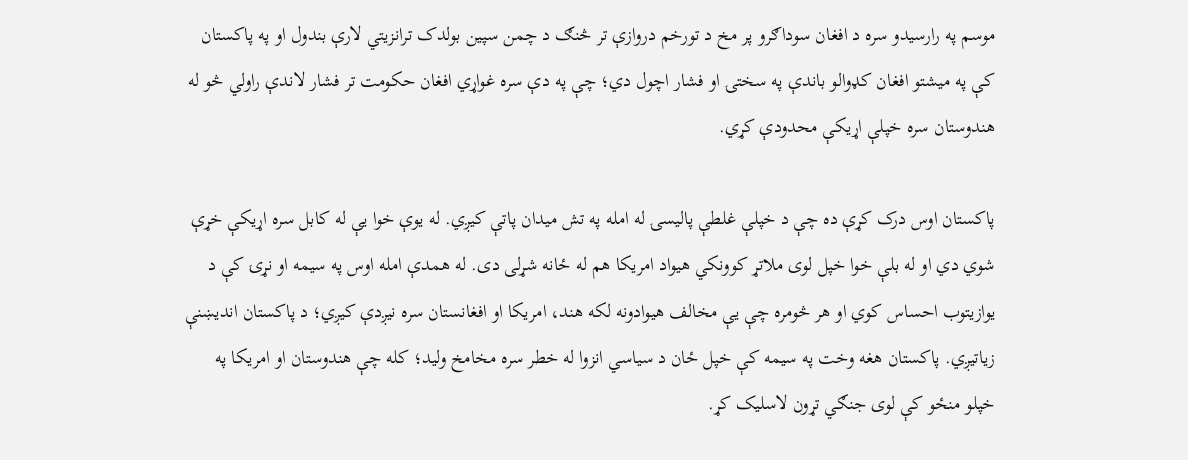موسم په رارسيدو سره د افغان سوداګرو پر مخ د تورخم دروازې تر څنګ د چمن سپين بولدک ترانزيتي لارې بندول او په پاکستان کې په ميشتو افغان کډوالو باندې په سختۍ او فشار اچول دي؛ چې په دې سره غواړي افغان حکومت تر فشار لاندې راولي څو له هندوستان سره خپلې اړيکې محدودې کړي.

پاکستان اوس درک کړې ده چې د خپلې غلطې پاليسۍ له امله په تش میدان پاتې کيږي. له يوې خوا يې له کابل سره اړيکې خړې شوي دي او له بلې خوا خپل لوی ملاتړ کوونکي هيواد امريکا هم له ځانه شړلی دی. له همدې امله اوس په سیمه او نړۍ کې د يوازيتوب احساس کوي او هر څومره چې يې مخالف هيوادونه لکه هند، امريکا او افغانستان سره نيږدې کيږي؛ د پاکستان انديښنې زياتيږي. پاکستان هغه وخت په سيمه کې خپل ځان د سياسي انزوا له خطر سره مخامخ وليد؛ کله چې هندوستان او امریکا په خپلو منځو کې لوی جنګي تړون لاسليک کړ.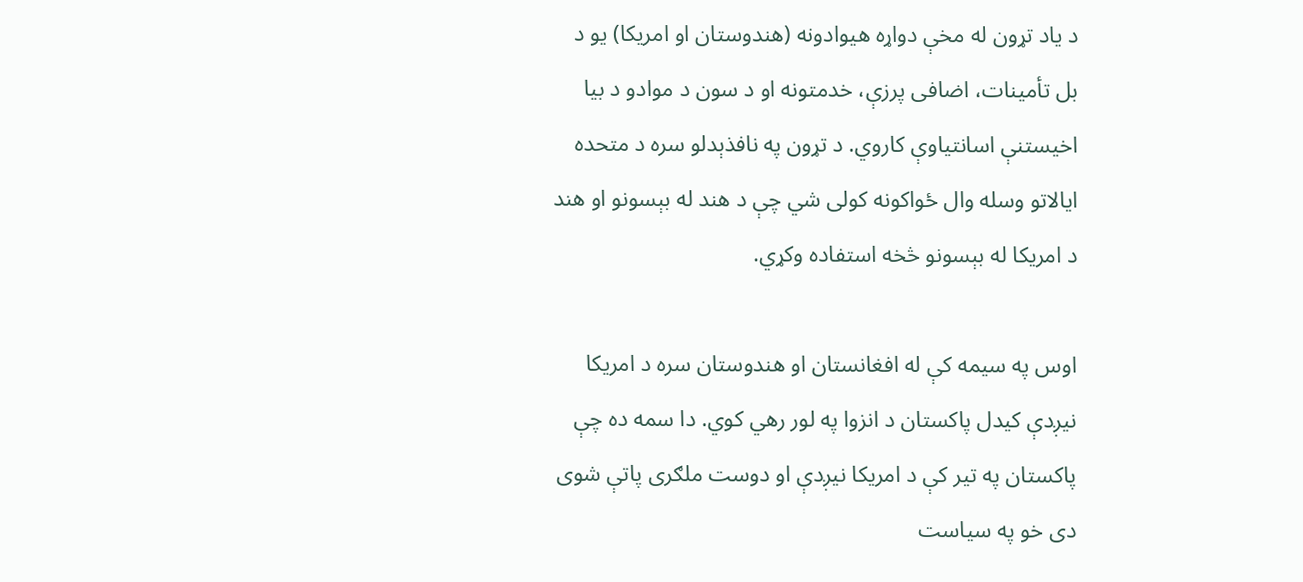د ياد تړون له مخې دواړه هيوادونه (هندوستان او امریکا) یو د بل تأمینات، اضافی پرزې،‌ خدمتونه او د سون د موادو د بیا اخیستنې اسانتیاوې کاروي. د تړون په نافذېدلو سره د متحده ایالاتو وسله وال ځواکونه کولی شي چې د هند له بېسونو او هند د امریکا له بېسونو څخه استفاده وکړي.

اوس په سيمه کې له افغانستان او هندوستان سره د امریکا نيږدې کيدل پاکستان د انزوا په لور رهي کوي. دا سمه ده چې پاکستان په تير کې د امریکا نيږدې او دوست ملګری پاتې شوی دی خو په سياست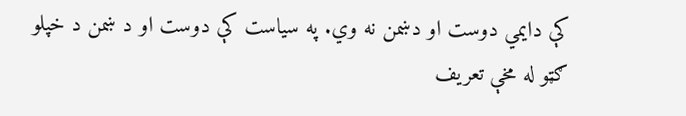کې دايمي دوست او دښمن نه وي. په سياست کې دوست او د ښمن د خپلو  ګټو له مخې تعريف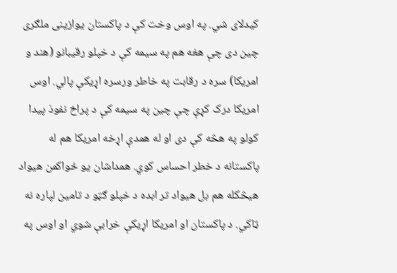کيدلای شي. په اوس وخت کې د پاکستان يوازينی ملګری چین دی چې هغه هم په سيمه کې د خپلو رقيبانو (هند و امریکا) سره د رقابت په خاطر ورسره اړيکې پالي. اوس امریکا درک کړې چې چين په سيمه کې د پراخ نفوذ پيدا کولو په هڅه کې دی او له همدې اړخه امریکا هم له پاکستانه د خطر احساس کوي. همداشان يو ځواکمن هيواد هيڅکله هم بل هيواد تر ابده د خپلو ګټو د تامین لپاره نه ټاکي. د پاکستان او امریکا اړيکې خرابې شوي او اوس په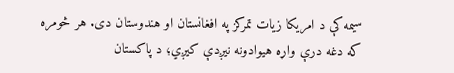سيمه کې د امریکا زيات تمرکز په افغانستان او هندوستان دی. هر څومره که دغه درې واړه هیوادونه نيږدې کيږي؛ د پاکستان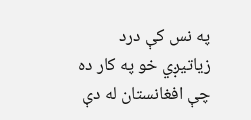په نس کې درد زياتيږي خو په کار ده چې افغانستان له دې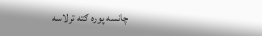چانسه پوره ګته ترلاسه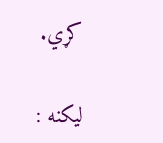کړي.

لیکنه :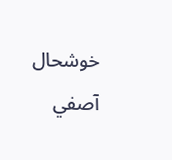خوشحال آصفي